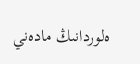ەلوردانىڭ مادەني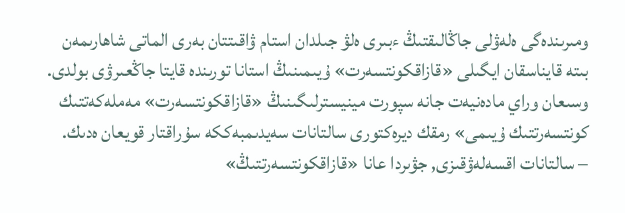ومىرىندەگى ەلەۋلى جاڭالىقتىڭ ءبىرى ەلۋ جىلدان استام ۋاقىتتان بەرى الماتى شاھارىمەن بىتە قايناسقان ايگىلى «قازاقكونتسەرت» ۇيىمىنىڭ استانا تورىندە قايتا جاڭعىرۋى بولدى. وسىعان وراي مادەنيەت جانە سپورت مينيسترلىگىنىڭ «قازاقكونتسەرت» مەملەكەتتىك كونتسەرتتىك ۇيىمى» رمقك ديرەكتورى سالتانات سەيدىمبەككە سۇراقتار قويعان ەدىك.
– سالتانات اقسەلەۋقىزى, جۋىردا عانا «قازاقكونتسەرتتىڭ»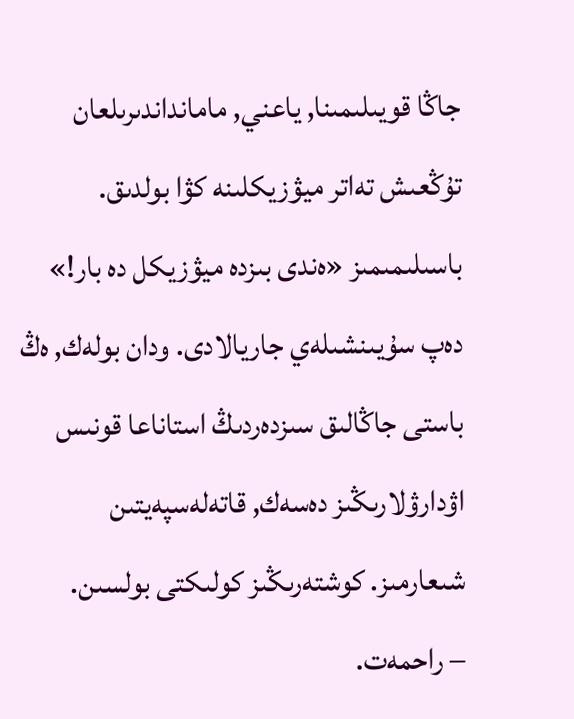جاڭا قويىلىمىنا, ياعني, مامانداندىرىلعان تۇڭعىش تەاتر ميۋزيكلىنە كۋا بولدىق. باسىلىمىمىز «ەندى بىزدە ميۋزيكل دە بار!» دەپ سۇيىنشىلەي جاريالادى. ودان بولەك, ەڭ باستى جاڭالىق سىزدەردىڭ استاناعا قونىس اۋدارۋلارىڭىز دەسەك, قاتەلەسپەيتىن شىعارمىز. كوشتەرىڭىز كولىكتى بولسىن.
– راحمەت.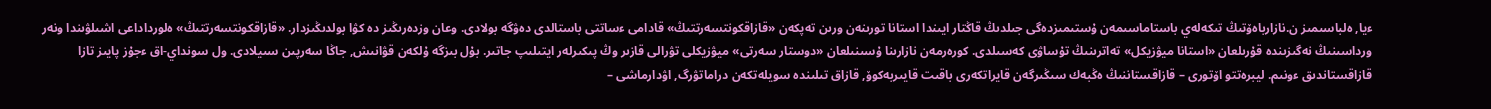ءيا, ەلباسىمىز ن.نازارباەۆتىڭ تىكەلەي باستاماسىمەن ۇستىمىزدەگى جىلدىڭ قاڭتار ايىندا استانا تورىنەن ورىن تەپكەن «قازاقكونتسەرتتىڭ» قادامى ءساتتى باستالدى دەۋگە بولادى. وعان وزدەرىڭىز دە كۋا بولدىڭىزدار. «قازاقكونتسەرتتىڭ» ەلورداداعى اشىلۋىندا ونەر ورداسىنىڭ نەگىزىندە قۇرىلعان «استانا ميۋزيكل» تەاترىنىڭ تۇساۋى كەسىلدى. كورەرمەن نازارىنا ۇسىنىلعان «دوستار سەرتى» ميۋزيكلى تۋرالى قازىر وڭ پىكىرلەر ايتىلىپ جاتىر. بۇل بىزگە ۇلكەن قۋانىش, جاڭا سەرپىن سىيلادى. ول سونداي-اق ءجۇز پايىز تازا قازاقستاندىق ءونىم. ليبرەتتو اۆتورى – قازاقستاننىڭ ەڭبەك سىڭىرگەن قايراتكەرى باقىت قايىربەكوۆ, قازاق تىلىندە سويلەتكەن دراماتۋرگ, اۋدارماشى –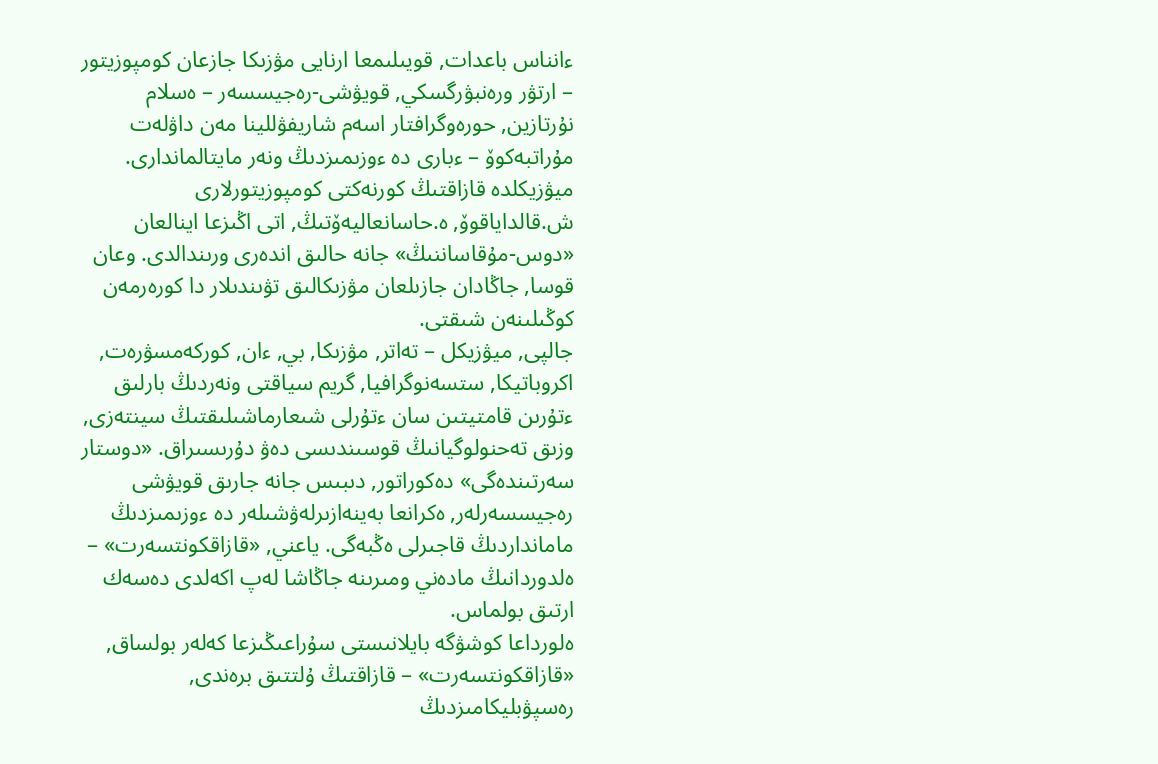ءانناس باعدات, قويىلىمعا ارنايى مۋزىكا جازعان كومپوزيتور – ارتۋر ورەنبۋرگسكي, قويۋشى-رەجيسسەر – ەسلام نۇرتازين, حورەوگرافتار اسەم شاريفۋللينا مەن داۋلەت مۇراتبەكوۆ – ءبارى دە ءوزىمىزدىڭ ونەر مايتالماندارى. ميۋزيكلدە قازاقتىڭ كورنەكتى كومپوزيتورلارى ش.قالداياقوۆ, ە.حاسانعاليەۆتىڭ, اتى اڭىزعا اينالعان «دوس-مۇقاساننىڭ» جانە حالىق اندەرى ورىندالدى. وعان قوسا, جاڭادان جازىلعان مۋزىكالىق تۋىندىلار دا كورەرمەن كوڭىلىنەن شىقتى.
جالپى, ميۋزيكل – تەاتر, مۋزىكا, بي, ءان, كوركەمسۋرەت, اكروباتيكا, ستسەنوگرافيا, گريم سياقتى ونەردىڭ بارلىق ءتۇرىن قامتيتىن سان ءتۇرلى شىعارماشىلىقتىڭ سينتەزى, وزىق تەحنولوگيانىڭ قوسىندىسى دەۋ دۇرىسىراق. «دوستار سەرتىندەگى» دەكوراتور, دىبىس جانە جارىق قويۋشى رەجيسسەرلەر, ەكرانعا بەينەازىرلەۋشىلەر دە ءوزىمىزدىڭ مامانداردىڭ قاجىرلى ەڭبەگى. ياعني, «قازاقكونتسەرت» – ەلدوردانىڭ مادەني ومىرىنە جاڭاشا لەپ اكەلدى دەسەك ارتىق بولماس.
ەلورداعا كوشۋگە بايلانىستى سۇراعىڭىزعا كەلەر بولساق, «قازاقكونتسەرت» – قازاقتىڭ ۇلتتىق برەندى, رەسپۋبليكامىزدىڭ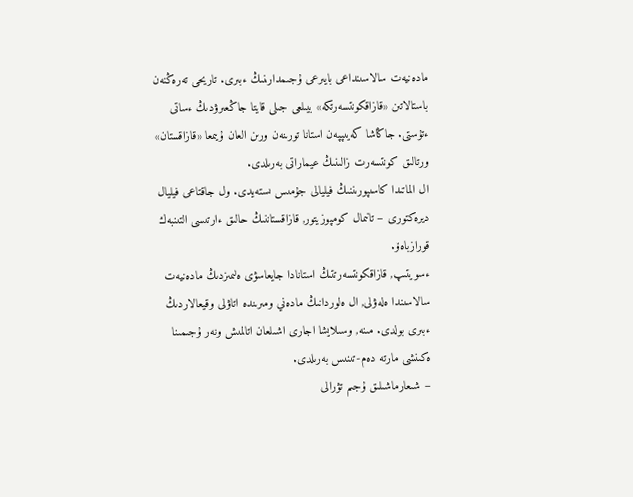مادەنيەت سالاسىنداعى بايىرعى ۇجىمدارىنىڭ ءبىرى. تاريحى تەرەڭنەن باستالاتىن «قازاقكونتسەرتكە» بيىلعى جىلى قايتا جاڭعىرۋدىڭ ءساتى ءتۇستى. جاڭاشا كەيىپپەن استانا تورىنەن ورىن العان ۇيىمعا «قازاقستان» ورتالىق كونتسەرت زالىنىڭ عيماراتى بەرىلدى.
ال الماتىدا كاسىپورىننىڭ فيليالى جۇمىس ىستەيدى. ول جاقتاعى فيليال ديرەكتورى – تانىمال كومپوزيتور, قازاقستاننىڭ حالىق ءارتىسى التىنبەك قورازباەۆ.
ءسويتىپ, قازاقكونتسەرتتىڭ استانادا جايعاسۋى ەلىمىزدىڭ مادەنيەت سالاسىندا ەلەۋلى, ال ەلوردانىڭ مادەني ومىرىندە اتاۋلى وقيعالاردىڭ ءبىرى بولدى. مىنە, وسىلايشا اجارى اشىلعان اتالمىش ونەر ۇجىمىنا ەكىنشى مارتە دەم-تىنىس بەرىلدى.
– شىعارماشىلىق ۇجىم تۋرالى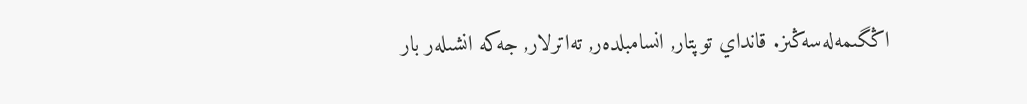اڭگىمەلەسەڭىز. قانداي توپتار, انسامبلدەر, تەاترلار, جەكە انشىلەر بار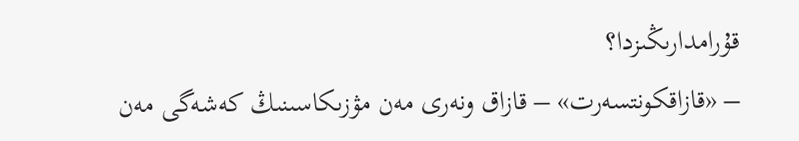قۇرامدارىڭىزدا؟
– «قازاقكونتسەرت» – قازاق ونەرى مەن مۋزىكاسىنىڭ كەشەگى مەن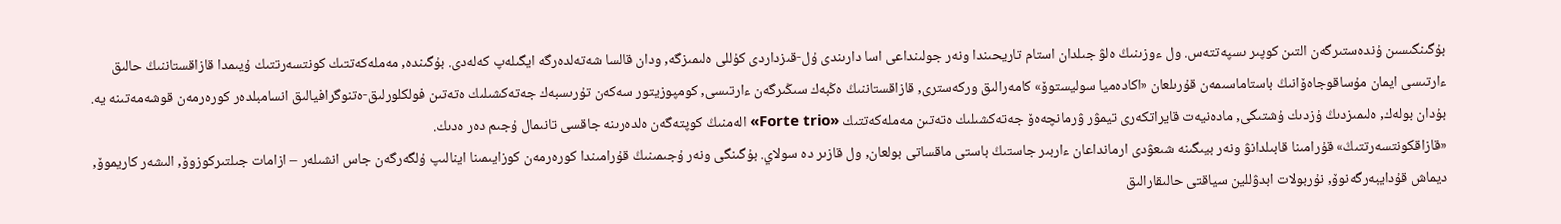بۇگىنگىسىن ۇندەستىرگەن التىن كوپىر ىسپەتتەس. ول ءوزىنىڭ ەلۋ جىلدان استام تاريحىندا ونەر جولىنداعى اسا دارىندى ۇل-قىزداردى كۇللى ەلىمىزگە, ودان قالسا شەتەلدەرگە ايگىلەپ كەلەدى. بۇگىندە, مەملەكەتتىك كونتسەرتتىك ۇيىمدا قازاقستاننىڭ حالىق ءارتىسى ايمان مۇساقوجاەۆانىڭ باستاماسىمەن قۇرىلعان «اكادەميا سوليستوۆ» كامەرالىق وركەسترى, قازاقستاننىڭ ەڭبەك سىڭىرگەن ءارتىسى, كومپوزيتور سەكەن تۇرىسبەك جەتەكشىلىك ەتەتىن فولكلورلىق-ەتنوگرافيالىق انسامبلدەر كورەرمەن قوشەمەتىنە يە. بۇدان بولەك, ەلىمىزدىڭ ۇزدىك ۇشتىگى, مادەنيەت قايراتكەرى تيمۋر ۋرمانچەەۆ جەتەكشىلىك ەتەتىن مەملەكەتتىك «Forte trio» الەمنىڭ كوپتەگەن ەلدەرىنە جاقسى تانىمال ۇجىم دەر ەدىك.
«قازاقكونتسەرتتىڭ» قۇرامىنا قابىلدانۋ ونەر بيىگىنە شىعۋدى ارمانداعان ءاربىر جاستىڭ باستى ماقساتى بولعان, ول قازىر دە سولاي. بۇگىنگى ونەر ۇجىمىنىڭ قۇرامىندا كورەرمەن كوزايىمىنا اينالىپ ۇلگەرگەن جاس انشىلەر – ازامات جىلتىركوزوۆ, الىشەر كاريموۆ, ديماش قۇدايبەرگەنوۆ, نۇربولات ابدۋللين سياقتى حالىقارالىق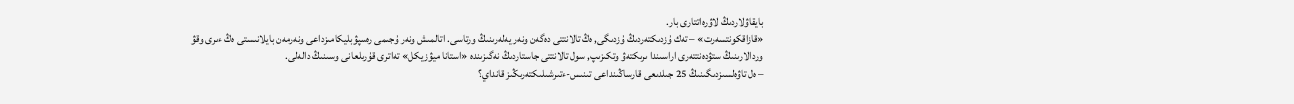بايقاۋلاردىڭ لاۋرەاتتارى بار.
«قازاقكونتسەرت» – تەك ۇزدىكتەردىڭ ۇزدىگى, ەڭ تالانتتى دەگەن ونەر يەلەرىنىڭ ورتاسى. اتالمىش ونەر ۇجىمى رەسپۋبليكامىزداعى ونەرمەن بايلانىستى ەڭ ءىرى وقۋ وردالارىنىڭ ستۋدەنتتەرى اراسىندا ىرىكتەۋ وتكىزىپ, سول تالانتتى جاستاردىڭ نەگىزىندە «استانا ميۋزيكل» تەاترى قۇرىلعانى وسىنىڭ دالەلى.
– ەل تاۋەلسىزدىگىنىڭ 25 جىلدىعى قارساڭىنداعى تىنىس-ءتىرشىلىكتەرىڭىز قانداي؟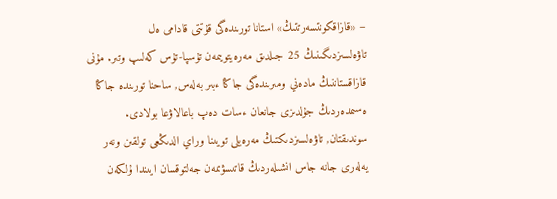– «قازاقكونتسەرتتىڭ» استانا تورىندەگى قۇتتى قادامى ەل تاۋەلسىزدىگىنىڭ 25 جىلدىق مەرەيتويىمەن تۇسپا-تۇس كەلىپ وتىر. مۇنى قازاقستاننىڭ مادەني ومىرىندەگى جاڭا ءبىر بەلەس, ساحنا تورىندە جاڭا ەسىمدەردىڭ جۇلدىزى جانعان ءسات دەپ باعالاۋعا بولادى. سوندىقتان, تاۋەلسىزدىكتىڭ مەرەيلى تويىنا وراي الدىڭعى تولقىن ونەر يەلەرى جانە جاس انشىلەردىڭ قاتىسۋىمەن جەلتوقسان ايىندا ۇلكەن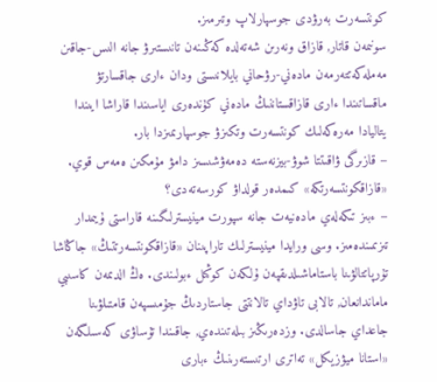كونتسەرت بەرۋدى جوسپارلاپ وتىرمىز.
سونىمەن قاتار, قازاق ونەرىن شەتەلدە كەڭىنەن تانىستىرۋ جانە الىس-جاقىن مەملەكەتتەرمەن مادەني-رۋحاني بايلانىستى ودان ءارى جاقسارتۋ ماقساتىندا ءارى قازاقستاننىڭ مادەني كۇندەرى اياسىندا قاراشا ايىندا يتاليادا مەرەكەلىك كونتسەرت وتكىزۋ جوسپارىمىزدا بار.
– قازىرگى ۋاقىتتا شوۋ-بيزنەستە دەمەۋشىسىز دامۋ مۇمكىن ەمەس قوي. «قازاقكونتسەرتكە» كىمدەر قولداۋ كورسەتەدى؟
– ءبىز تىكەلەي مادەنيەت جانە سپورت مينيسترلىگىنە قاراستى ۇيىمدار تىزىمىندەمىز. وسى ورايدا مينيسترلىك تاراپىنان «قازاقكونتسەرتتىڭ» جاڭاشا تۇرپاتتالۋىنا باستاماشىلدىقپەن ۇلكەن كوڭىل ءبولىندى. ەڭ الدىمەن كاسىبي ماماندانعان, تالابى تاۋداي تالانتتى جاستاردىڭ جۇمىسپەن قامتىلۋىنا جاعداي جاسالدى. وزدەرىڭىز بىلەتىندەي, جاقىندا تۇساۋى كەسىلگەن «استانا ميۋزيكل» تەاترى ارتىستەرىنىڭ ءبارى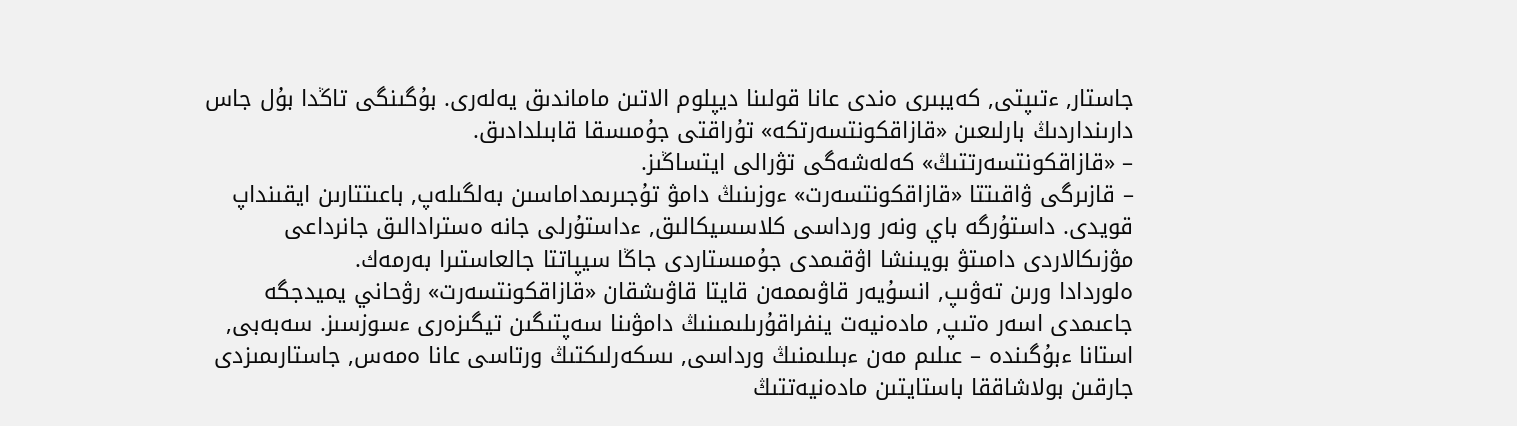جاستار, ءتىپتى, كەيبىرى ەندى عانا قولىنا ديپلوم الاتىن ماماندىق يەلەرى. بۇگىنگى تاڭدا بۇل جاس دارىنداردىڭ بارلىعىن «قازاقكونتسەرتكە» تۇراقتى جۇمىسقا قابىلدادىق.
– «قازاقكونتسەرتتىڭ» كەلەشەگى تۋرالى ايتساڭىز.
– قازىرگى ۋاقىتتا «قازاقكونتسەرت» ءوزىنىڭ دامۋ تۇجىرىمداماسىن بەلگىلەپ, باعىتتارىن ايقىنداپ قويدى. داستۇرگە باي ونەر ورداسى كلاسسيكالىق, ءداستۇرلى جانە ەسترادالىق جانرداعى مۋزىكالاردى دامىتۋ بويىنشا اۋقىمدى جۇمىستاردى جاڭا سيپاتتا جالعاستىرا بەرمەك.
ەلوردادا ورىن تەۋىپ, انسۇيەر قاۋىممەن قايتا قاۋىشقان «قازاقكونتسەرت» رۋحاني يميدجگە جاعىمدى اسەر ەتىپ, مادەنيەت ينفراقۇرىلىمىنىڭ دامۋىنا سەپتىگىن تيگىزەرى ءسوزسىز. سەبەبى, استانا ءبۇگىندە – عىلىم مەن ءبىلىمنىڭ ورداسى, ىسكەرلىكتىڭ ورتاسى عانا ەمەس, جاستارىمىزدى جارقىن بولاشاققا باستايتىن مادەنيەتتىڭ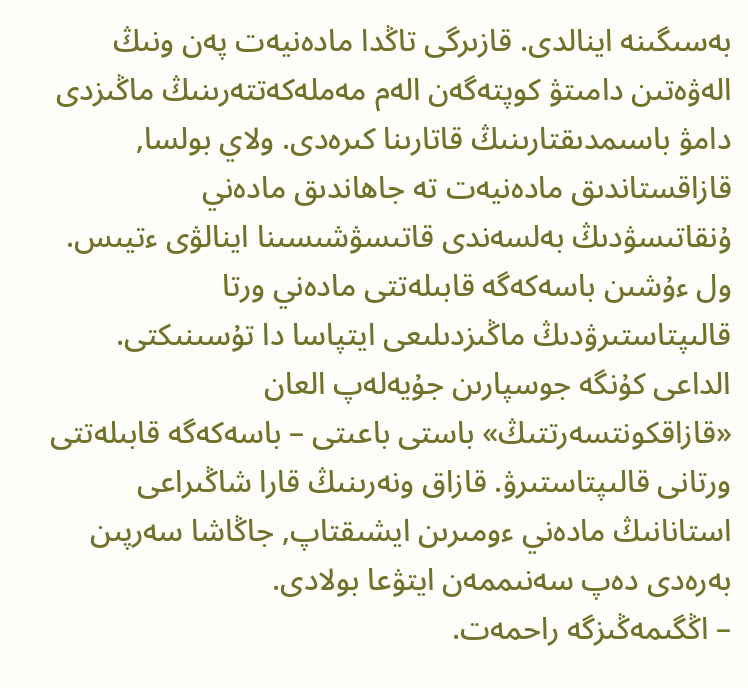بەسىگىنە اينالدى. قازىرگى تاڭدا مادەنيەت پەن ونىڭ الەۋەتىن دامىتۋ كوپتەگەن الەم مەملەكەتتەرىنىڭ ماڭىزدى دامۋ باسىمدىقتارىنىڭ قاتارىنا كىرەدى. ولاي بولسا, قازاقستاندىق مادەنيەت تە جاھاندىق مادەني ۇنقاتىسۋدىڭ بەلسەندى قاتىسۋشىسىنا اينالۋى ءتيىس. ول ءۇشىن باسەكەگە قابىلەتتى مادەني ورتا قالىپتاستىرۋدىڭ ماڭىزدىلىعى ايتپاسا دا تۇسىنىكتى.
الداعى كۇنگە جوسپارىن جۇيەلەپ العان «قازاقكونتسەرتتىڭ» باستى باعىتى – باسەكەگە قابىلەتتى ورتانى قالىپتاستىرۋ. قازاق ونەرىنىڭ قارا شاڭىراعى استانانىڭ مادەني ءومىرىن ايشىقتاپ, جاڭاشا سەرپىن بەرەدى دەپ سەنىممەن ايتۋعا بولادى.
– اڭگىمەڭىزگە راحمەت.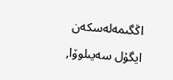اڭگىمەلەسكەن
ايگۇل سەيىلوۆا,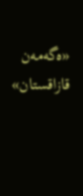«ەگەمەن قازاقستان»